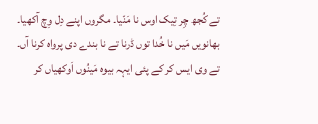تے کُجھ چِر تِیک اوس نا مَنّیا۔ مگروں اپنے دِل وِچ آکھیا۔ بھانویں مَیں نا خُدا توں ڈرنا تے نا بندے دی پرواہ کرنا آں۔ تے وی ایس کر کے پئی ایہہ بیوہ مَینُوں اَوکھیاں کر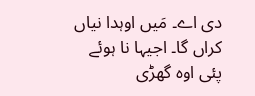دی اے۔ مَیں اوہدا نیاں کراں گا۔ اجیہا نا ہوئے پئی اوہ گھڑی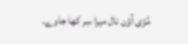مُڑی آؤن نال میرا سِر کھا جاوے۔